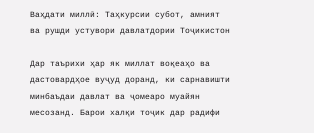Ваҳдати миллӣ: Таҳкурсии субот, амният ва рушди устувори давлатдории Тоҷикистон

Дар таърихи ҳар як миллат воқеаҳо ва дастовардҳое вуҷуд доранд, ки сарнавишти минбаъдаи давлат ва ҷомеаро муайян месозанд. Барои халқи тоҷик дар радифи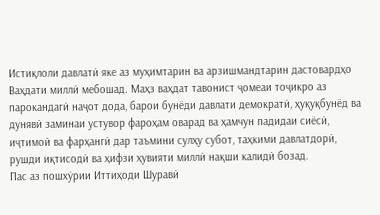Истиқлоли давлатӣ яке аз муҳимтарин ва арзишмандтарин дастовардҳо Ваҳдати миллӣ мебошад. Маҳз ваҳдат тавонист ҷомеаи тоҷикро аз парокандагӣ наҷот дода, барои бунёди давлати демократӣ, ҳуқуқбунёд ва дунявӣ заминаи устувор фароҳам оварад ва ҳамчун падидаи сиёсӣ, иҷтимоӣ ва фарҳангӣ дар таъмини сулҳу субот, таҳкими давлатдорӣ, рушди иқтисодӣ ва ҳифзи ҳувияти миллӣ нақши калидӣ бозад.
Пас аз пошхӯрии Иттиҳоди Шуравӣ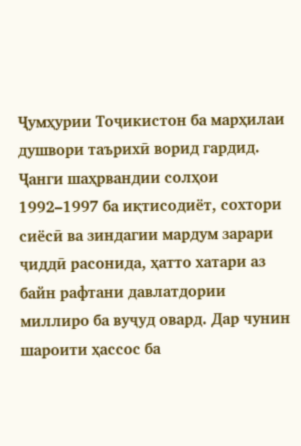Ҷумҳурии Тоҷикистон ба марҳилаи душвори таърихӣ ворид гардид. Ҷанги шаҳрвандии солҳои 1992–1997 ба иқтисодиёт, сохтори сиёсӣ ва зиндагии мардум зарари ҷиддӣ расонида, ҳатто хатари аз байн рафтани давлатдории миллиро ба вуҷуд овард. Дар чунин шароити ҳассос ба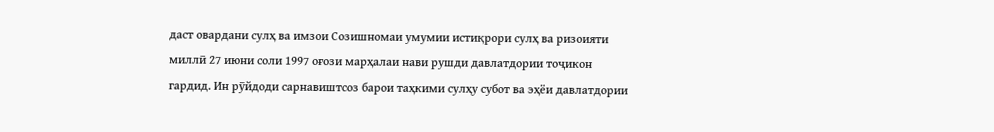даст овардани сулҳ ва имзои Созишномаи умумии истиқрори сулҳ ва ризоияти миллӣ 27 июни соли 1997 оғози марҳалаи нави рушди давлатдории тоҷикон гардид. Ин рӯйдоди сарнавиштсоз барои таҳкими сулҳу субот ва эҳёи давлатдории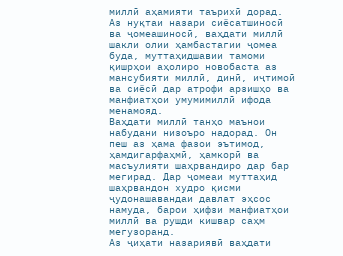миллӣ аҳамияти таърихӣ дорад.
Аз нуқтаи назари сиёсатшиносӣ ва ҷомеашиносӣ, ваҳдати миллӣ шакли олии ҳамбастагии ҷомеа буда, муттаҳидшавии тамоми қишрҳои аҳолиро новобаста аз мансубияти миллӣ, динӣ, иҷтимоӣ ва сиёсӣ дар атрофи арзишҳо ва манфиатҳои умумимиллӣ ифода менамояд.
Ваҳдати миллӣ танҳо маънои набудани низоъро надорад. Он пеш аз ҳама фазои эътимод, ҳамдигарфаҳмӣ, ҳамкорӣ ва масъулияти шаҳрвандиро дар бар мегирад. Дар ҷомеаи муттаҳид шаҳрвандон худро қисми ҷудонашавандаи давлат эҳсос намуда, барои ҳифзи манфиатҳои миллӣ ва рушди кишвар саҳм мегузоранд.
Аз ҷиҳати назариявӣ ваҳдати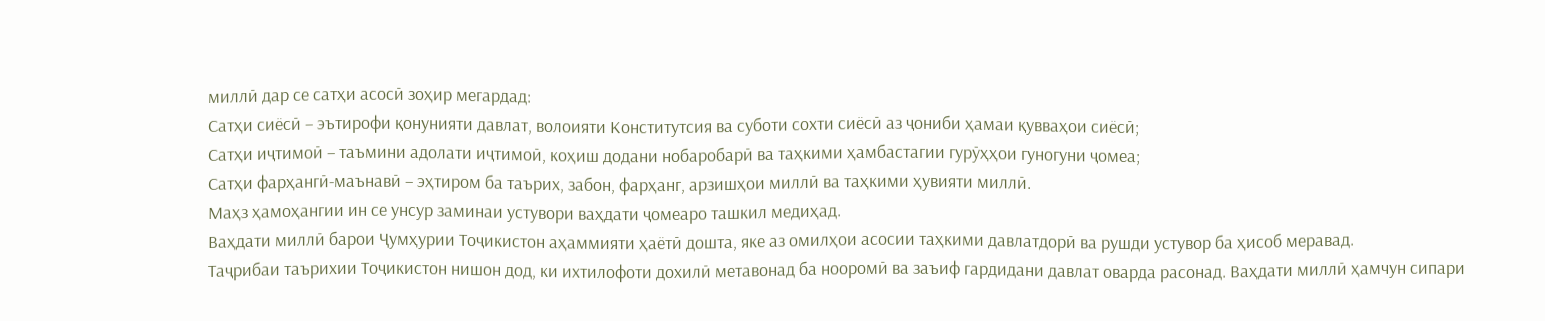миллӣ дар се сатҳи асосӣ зоҳир мегардад:
Сатҳи сиёсӣ – эътирофи қонунияти давлат, волоияти Конститутсия ва суботи сохти сиёсӣ аз ҷониби ҳамаи қувваҳои сиёсӣ;
Сатҳи иҷтимоӣ – таъмини адолати иҷтимоӣ, коҳиш додани нобаробарӣ ва таҳкими ҳамбастагии гурӯҳҳои гуногуни ҷомеа;
Сатҳи фарҳангӣ-маънавӣ – эҳтиром ба таърих, забон, фарҳанг, арзишҳои миллӣ ва таҳкими ҳувияти миллӣ.
Маҳз ҳамоҳангии ин се унсур заминаи устувори ваҳдати ҷомеаро ташкил медиҳад.
Ваҳдати миллӣ барои Ҷумҳурии Тоҷикистон аҳаммияти ҳаётӣ дошта, яке аз омилҳои асосии таҳкими давлатдорӣ ва рушди устувор ба ҳисоб меравад.
Таҷрибаи таърихии Тоҷикистон нишон дод, ки ихтилофоти дохилӣ метавонад ба нооромӣ ва заъиф гардидани давлат оварда расонад. Ваҳдати миллӣ ҳамчун сипари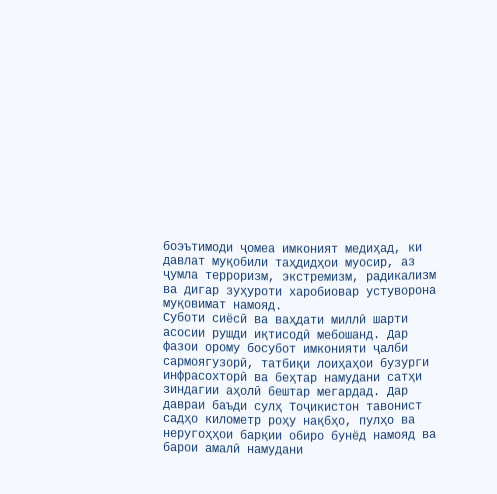боэътимоди ҷомеа имконият медиҳад, ки давлат муқобили таҳдидҳои муосир, аз ҷумла терроризм, экстремизм, радикализм ва дигар зуҳуроти харобиовар устуворона муқовимат намояд.
Суботи сиёсӣ ва ваҳдати миллӣ шарти асосии рушди иқтисодӣ мебошанд. Дар фазои орому босубот имконияти ҷалби сармоягузорӣ, татбиқи лоиҳаҳои бузурги инфрасохторӣ ва беҳтар намудани сатҳи зиндагии аҳолӣ бештар мегардад. Дар давраи баъди сулҳ Тоҷикистон тавонист садҳо километр роҳу нақбҳо, пулҳо ва неругоҳҳои барқии обиро бунёд намояд ва барои амалӣ намудани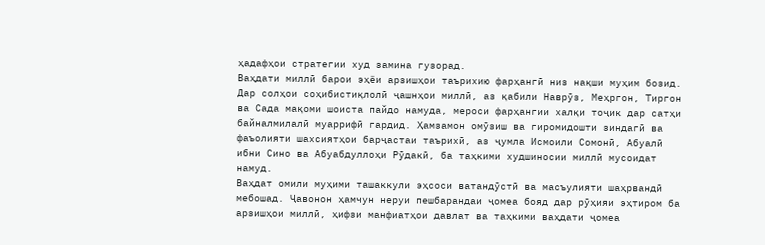ҳадафҳои стратегии худ замина гузорад.
Ваҳдати миллӣ барои эҳёи арзишҳои таърихию фарҳангӣ низ нақши муҳим бозид. Дар солҳои соҳибистиқлолӣ ҷашнҳои миллӣ, аз қабили Наврӯз, Меҳргон, Тиргон ва Сада мақоми шоиста пайдо намуда, мероси фарҳангии халқи тоҷик дар сатҳи байналмилалӣ муаррифӣ гардид. Ҳамзамон омӯзиш ва гиромидошти зиндагӣ ва фаъолияти шахсиятҳои барҷастаи таърихӣ, аз ҷумла Исмоили Сомонӣ, Абуалӣ ибни Сино ва Абуабдуллоҳи Рӯдакӣ, ба таҳкими худшиносии миллӣ мусоидат намуд.
Ваҳдат омили муҳими ташаккули эҳсоси ватандӯстӣ ва масъулияти шаҳрвандӣ мебошад. Ҷавонон ҳамчун неруи пешбарандаи ҷомеа бояд дар рӯҳияи эҳтиром ба арзишҳои миллӣ, ҳифзи манфиатҳои давлат ва таҳкими ваҳдати ҷомеа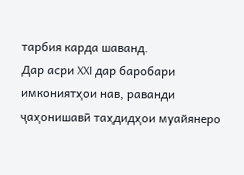тарбия карда шаванд.
Дар асри XXI дар баробари имкониятҳои нав, раванди ҷаҳонишавӣ таҳдидҳои муайянеро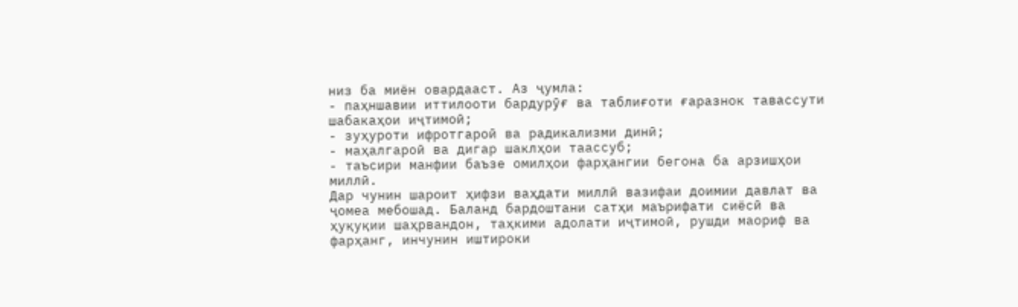низ ба миён овардааст. Аз ҷумла:
- паҳншавии иттилооти бардурӯғ ва таблиғоти ғаразнок тавассути шабакаҳои иҷтимоӣ;
- зуҳуроти ифротгароӣ ва радикализми динӣ;
- маҳалгароӣ ва дигар шаклҳои таассуб;
- таъсири манфии баъзе омилҳои фарҳангии бегона ба арзишҳои миллӣ.
Дар чунин шароит ҳифзи ваҳдати миллӣ вазифаи доимии давлат ва ҷомеа мебошад. Баланд бардоштани сатҳи маърифати сиёсӣ ва ҳуқуқии шаҳрвандон, таҳкими адолати иҷтимоӣ, рушди маориф ва фарҳанг, инчунин иштироки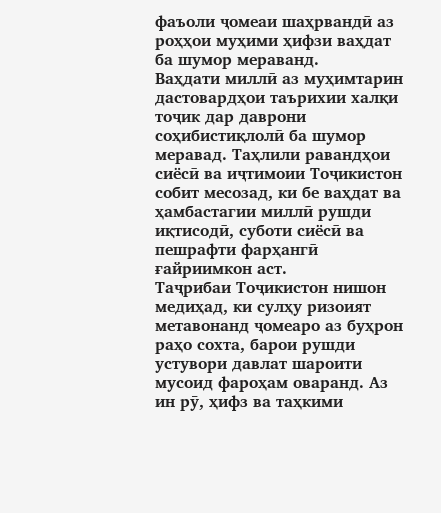фаъоли ҷомеаи шаҳрвандӣ аз роҳҳои муҳими ҳифзи ваҳдат ба шумор мераванд.
Ваҳдати миллӣ аз муҳимтарин дастовардҳои таърихии халқи тоҷик дар даврони соҳибистиқлолӣ ба шумор меравад. Таҳлили равандҳои сиёсӣ ва иҷтимоии Тоҷикистон собит месозад, ки бе ваҳдат ва ҳамбастагии миллӣ рушди иқтисодӣ, суботи сиёсӣ ва пешрафти фарҳангӣ ғайриимкон аст.
Таҷрибаи Тоҷикистон нишон медиҳад, ки сулҳу ризоият метавонанд ҷомеаро аз буҳрон раҳо сохта, барои рушди устувори давлат шароити мусоид фароҳам оваранд. Аз ин рӯ, ҳифз ва таҳкими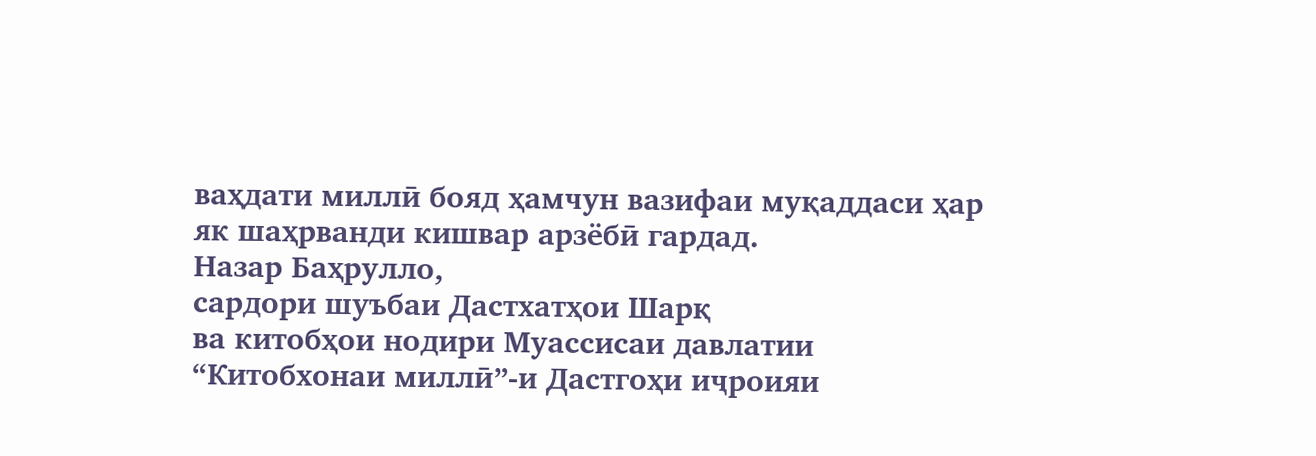ваҳдати миллӣ бояд ҳамчун вазифаи муқаддаси ҳар як шаҳрванди кишвар арзёбӣ гардад.
Назар Баҳрулло,
сардори шуъбаи Дастхатҳои Шарқ
ва китобҳои нодири Муассисаи давлатии
“Китобхонаи миллӣ”-и Дастгоҳи иҷроияи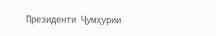Президенти Ҷумҳурии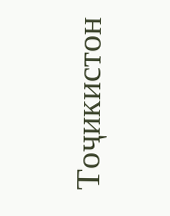Тоҷикистон